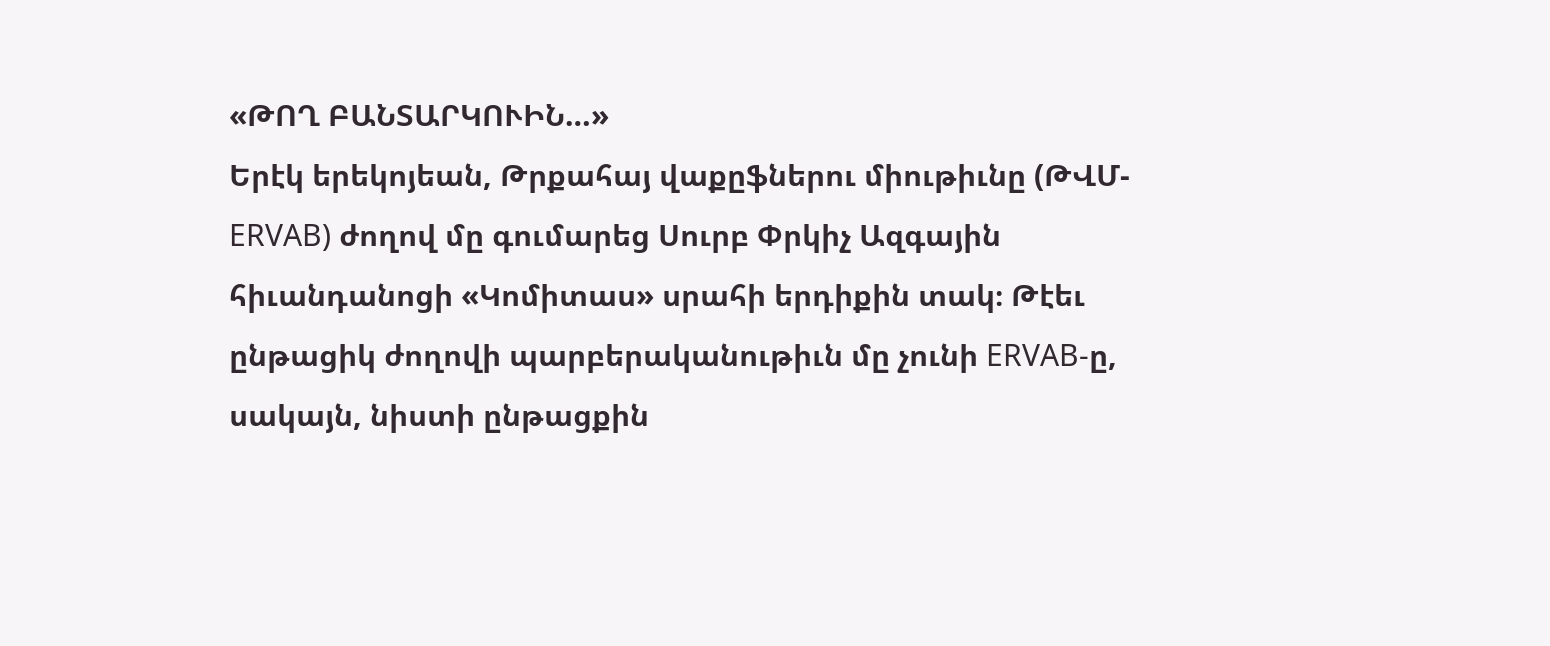«ԹՈՂ ԲԱՆՏԱՐԿՈՒԻՆ…»
Երէկ երեկոյեան, Թրքահայ վաքըֆներու միութիւնը (ԹՎՄ-ERVAB) ժողով մը գումարեց Սուրբ Փրկիչ Ազգային հիւանդանոցի «Կոմիտաս» սրահի երդիքին տակ։ Թէեւ ընթացիկ ժողովի պարբերականութիւն մը չունի ERVAB-ը, սակայն, նիստի ընթացքին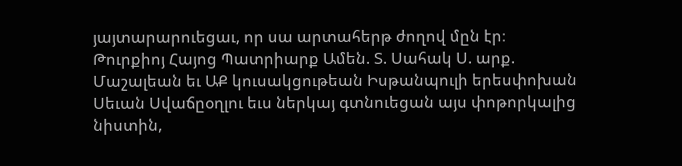յայտարարուեցաւ, որ սա արտահերթ ժողով մըն էր։ Թուրքիոյ Հայոց Պատրիարք Ամեն. Տ. Սահակ Ս. արք. Մաշալեան եւ ԱՔ կուսակցութեան Իսթանպուլի երեսփոխան Սեւան Սվաճըօղլու եւս ներկայ գտնուեցան այս փոթորկալից նիստին,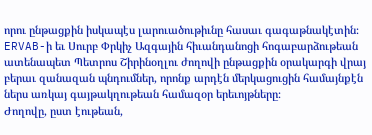որու ընթացքին իսկապէս լարուածութիւնը հասաւ գագաթնակէտին։ ERVAB-ի եւ Սուրբ Փրկիչ Ազգային հիւանդանոցի հոգաբարձութեան ատենապետ Պետրոս Շիրինօղլու ժողովի ընթացքին օրակարգի վրայ բերաւ զանազան պնդումներ, որոնք արդէն մերկացուցին համայնքէն ներս առկայ գայթակղութեան համազօր երեւոյթները։
Ժողովը, ըստ էութեան,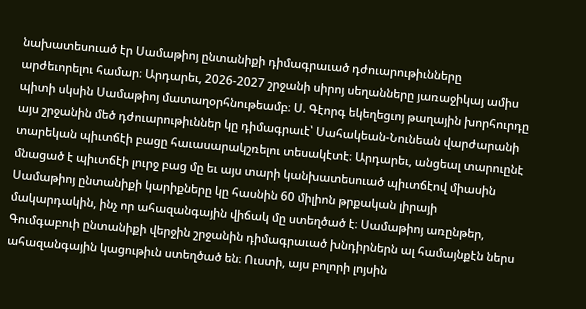նախատեսուած էր Սամաթիոյ ընտանիքի դիմագրաւած դժուարութիւնները արժեւորելու համար։ Արդարեւ, 2026-2027 շրջանի սիրոյ սեղանները յառաջիկայ ամիս պիտի սկսին Սամաթիոյ մատաղօրհնութեամբ։ Ս. Գէորգ եկեղեցւոյ թաղային խորհուրդը այս շրջանին մեծ դժուարութիւններ կը դիմագրաւէ՝ Սահակեան-Նունեան վարժարանի տարեկան պիւտճէի բացը հաւասարակշռելու տեսակէտէ։ Արդարեւ, անցեալ տարուընէ մնացած է պիւտճէի լուրջ բաց մը եւ այս տարի կանխատեսուած պիւտճէով միասին Սամաթիոյ ընտանիքի կարիքները կը հասնին 60 միլիոն թրքական լիրայի մակարդակին, ինչ որ ահազանգային վիճակ մը ստեղծած է։ Սամաթիոյ առընթեր, Գումգաբուի ընտանիքի վերջին շրջանին դիմագրաւած խնդիրներն ալ համայնքէն ներս ահազանգային կացութիւն ստեղծած են։ Ուստի, այս բոլորի լոյսին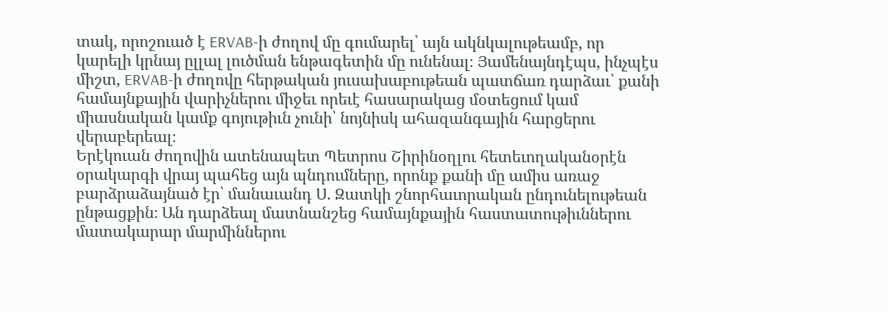տակ, որոշուած է ERVAB-ի ժողով մը գումարել՝ այն ակնկալութեամբ, որ կարելի կրնայ ըլլալ լուծման ենթագետին մը ունենալ։ Յամենայնդէպս, ինչպէս միշտ, ERVAB-ի ժողովը հերթական յուսախաբութեան պատճառ դարձաւ՝ քանի համայնքային վարիչներու միջեւ որեւէ հասարակաց մօտեցում կամ միասնական կամք գոյութիւն չունի՝ նոյնիսկ ահազանգային հարցերու վերաբերեալ։
Երէկուան ժողովին ատենապետ Պետրոս Շիրինօղլու հետեւողականօրէն օրակարգի վրայ պահեց այն պնդումները, որոնք քանի մը ամիս առաջ բարձրաձայնած էր՝ մանաւանդ Ս. Զատկի շնորհաւորական ընդունելութեան ընթացքին։ Ան դարձեալ մատնանշեց համայնքային հաստատութիւններու մատակարար մարմիններու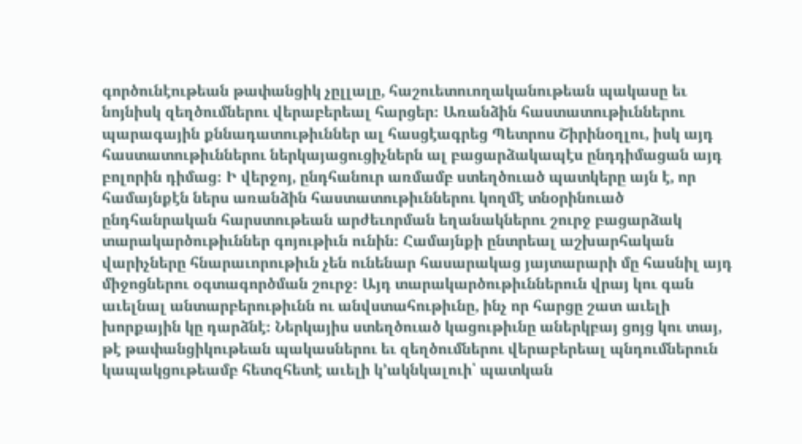գործունէութեան թափանցիկ չըլլալը, հաշուետուողականութեան պակասը եւ նոյնիսկ զեղծումներու վերաբերեալ հարցեր։ Առանձին հաստատութիւններու պարագային քննադատութիւններ ալ հասցէագրեց Պետրոս Շիրինօղլու, իսկ այդ հաստատութիւններու ներկայացուցիչներն ալ բացարձակապէս ընդդիմացան այդ բոլորին դիմաց։ Ի վերջոյ, ընդհանուր առմամբ ստեղծուած պատկերը այն է, որ համայնքէն ներս առանձին հաստատութիւններու կողմէ տնօրինուած ընդհանրական հարստութեան արժեւորման եղանակներու շուրջ բացարձակ տարակարծութիւններ գոյութիւն ունին։ Համայնքի ընտրեալ աշխարհական վարիչները հնարաւորութիւն չեն ունենար հասարակաց յայտարարի մը հասնիլ այդ միջոցներու օգտագործման շուրջ։ Այդ տարակարծութիւններուն վրայ կու գան աւելնալ անտարբերութիւնն ու անվստահութիւնը, ինչ որ հարցը շատ աւելի խորքային կը դարձնէ։ Ներկայիս ստեղծուած կացութիւնը աներկբայ ցոյց կու տայ, թէ թափանցիկութեան պակասներու եւ զեղծումներու վերաբերեալ պնդումներուն կապակցութեամբ հետզհետէ աւելի կ՚ակնկալուի՝ պատկան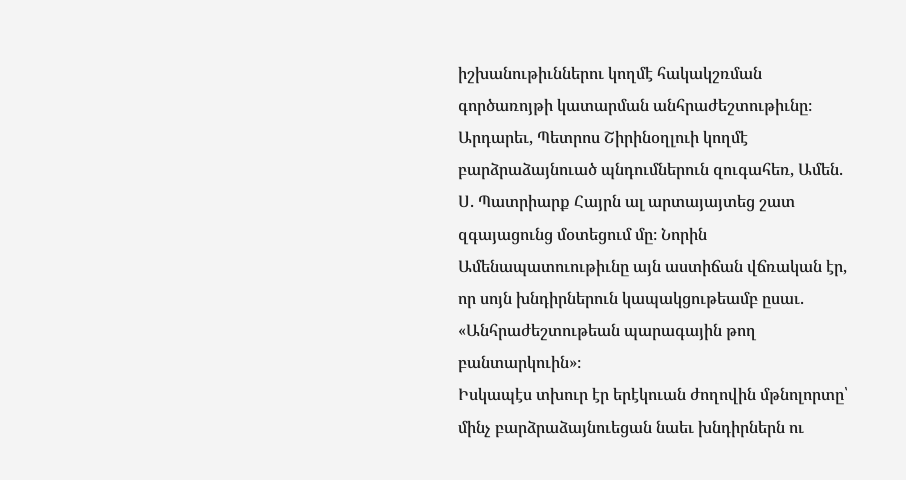իշխանութիւններու կողմէ հակակշռման գործառոյթի կատարման անհրաժեշտութիւնը։ Արդարեւ, Պետրոս Շիրինօղլուի կողմէ բարձրաձայնուած պնդումներուն զուգահեռ, Ամեն. Ս. Պատրիարք Հայրն ալ արտայայտեց շատ զգայացունց մօտեցում մը։ Նորին Ամենապատուութիւնը այն աստիճան վճռական էր, որ սոյն խնդիրներուն կապակցութեամբ ըսաւ. «Անհրաժեշտութեան պարագային թող բանտարկուին»։
Իսկապէս տխուր էր երէկուան ժողովին մթնոլորտը՝ մինչ բարձրաձայնուեցան նաեւ խնդիրներն ու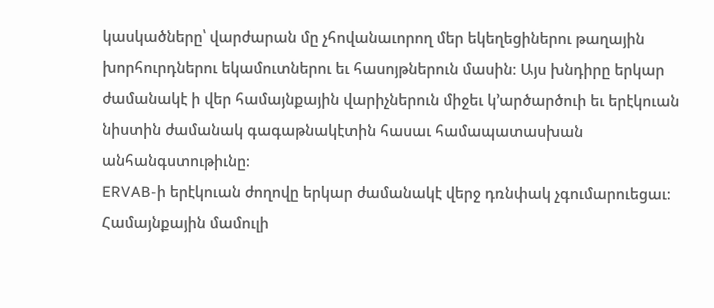կասկածները՝ վարժարան մը չհովանաւորող մեր եկեղեցիներու թաղային խորհուրդներու եկամուտներու եւ հասոյթներուն մասին։ Այս խնդիրը երկար ժամանակէ ի վեր համայնքային վարիչներուն միջեւ կ՚արծարծուի եւ երէկուան նիստին ժամանակ գագաթնակէտին հասաւ համապատասխան անհանգստութիւնը։
ERVAB-ի երէկուան ժողովը երկար ժամանակէ վերջ դռնփակ չգումարուեցաւ։ Համայնքային մամուլի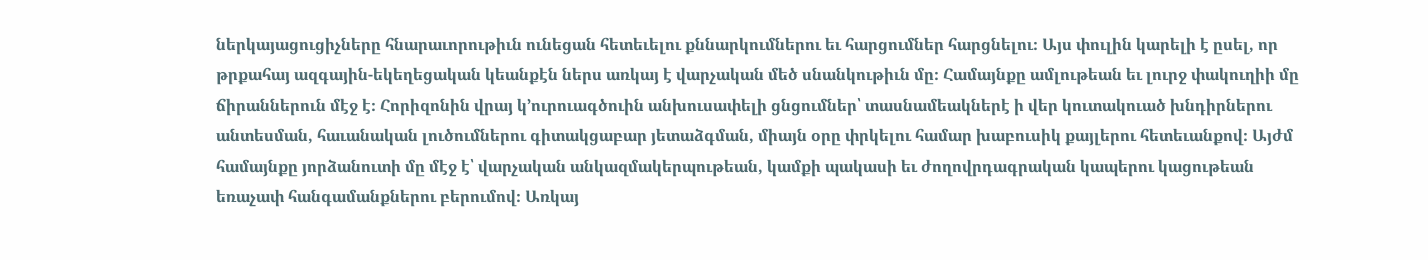ներկայացուցիչները հնարաւորութիւն ունեցան հետեւելու քննարկումներու եւ հարցումներ հարցնելու։ Այս փուլին կարելի է ըսել, որ թրքահայ ազգային-եկեղեցական կեանքէն ներս առկայ է վարչական մեծ սնանկութիւն մը։ Համայնքը ամլութեան եւ լուրջ փակուղիի մը ճիրաններուն մէջ է։ Հորիզոնին վրայ կ՚ուրուագծուին անխուսափելի ցնցումներ՝ տասնամեակներէ ի վեր կուտակուած խնդիրներու անտեսման, հաւանական լուծումներու գիտակցաբար յետաձգման, միայն օրը փրկելու համար խաբուսիկ քայլերու հետեւանքով։ Այժմ համայնքը յորձանուտի մը մէջ է՝ վարչական անկազմակերպութեան, կամքի պակասի եւ ժողովրդագրական կապերու կացութեան եռաչափ հանգամանքներու բերումով։ Առկայ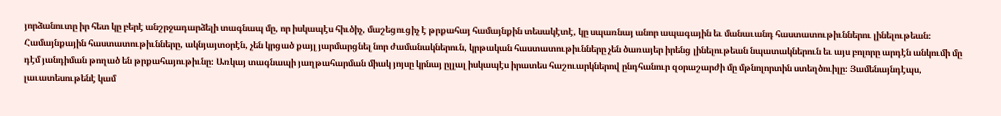յորձանուտը իր հետ կը բերէ անշրջադարձելի տագնապ մը, որ իսկապէս հիւծիչ, մաշեցուցիչ է թրքահայ համայնքին տեսակէտէ, կը սպառնայ անոր ապագային եւ մանաւանդ հաստատութիւններու լինելութեան։ Համայնքային հաստատութիւնները, ակնյայտօրէն, չեն կրցած քայլ յարմարցնել նոր ժամանակներուն, կրթական հաստատութիւնները չեն ծառայեր իրենց լինելութեան նպատակներուն եւ այս բոլորը արդէն անկումի մը դէմ յանդիման թողած են թրքահայութիւնը։ Առկայ տագնապի յաղթահարման միակ յոյսը կրնայ ըլլալ իսկապէս իրատես հաշուարկներով ընդհանուր զօրաշարժի մը մթնոլորտին ստեղծուիլը։ Յամենայնդէպս, լաւատեսութենէ կամ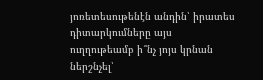յոռետեսութենէն անդին՝ իրատես դիտարկումները այս ուղղութեամբ ի՞նչ յոյս կրնան ներշնչել՝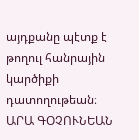այդքանը պէտք է թողուլ հանրային կարծիքի դատողութեան։
ԱՐԱ ԳՕՉՈՒՆԵԱՆ